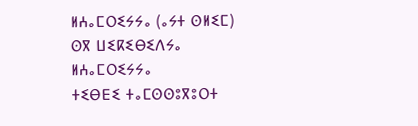ⵍⵄⴰⵎⵔⵉⵢⵢⴰ (ⴰⵢⵜ ⵙⵍⵉⵎ)
ⵙⴳ ⵡⵉⴽⵉⴱⵉⴷⵢⴰ
ⵍⵄⴰⵎⵔⵉⵢⵢⴰ
ⵜⵉⴱⴹⵉ ⵜⴰⵎⵙⵙⵓⴳⵓⵔⵜ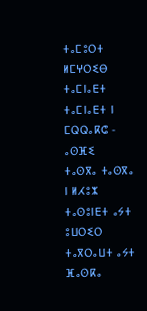ⵜⴰⵎⵓⵔⵜ ⵍⵎⵖⵔⵉⴱ
ⵜⴰⵎⵏⴰⴹⵜ ⵜⴰⵎⵏⴰⴹⵜ ⵏ ⵎⵕⵕⴰⴽⵛ - ⴰⵙⴼⵉ
ⵜⴰⵙⴳⴰ ⵜⴰⵙⴳⴰ ⵏ ⵍⵃⵓⵣ
ⵜⴰⵙⵓⵏⴹⵜ ⴰⵢⵜ ⵓⵡⵔⵉⵔ
ⵜⴰⴳⵔⴰⵡⵜ ⴰⵢⵜ ⴼⴰⵙⴽⴰ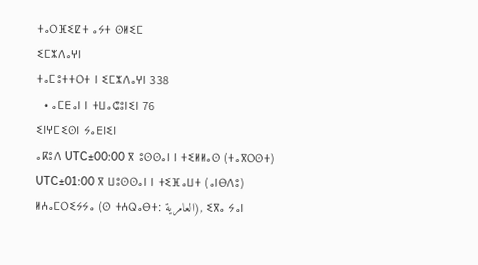ⵜⴰⵔⴼⵉⵇⵜ ⴰⵢⵜ ⵙⵍⵉⵎ
ⵉⵎⵣⴷⴰⵖⵏ
ⵜⴰⵎⵓⵜⵜⵔⵜ ⵏ ⵉⵎⵣⴷⴰⵖⵏ 338
  • ⴰⵎⴹⴰⵏ ⵏ ⵜⵡⴰⵛⵓⵏⵉⵏ 76
ⵉⵏⵖⵎⵉⵙⵏ ⵢⴰⴹⵏⵉⵏ
ⴰⴽⵓⴷ UTC±00:00 ⴳ ⵓⵙⵙⴰⵏ ⵏ ⵜⵉⵍⵍⴰⵙ (ⵜⴰⴳⵔⵙⵜ)
UTC±01:00 ⴳ ⵡⵓⵙⵙⴰⵏ ⵏ ⵜⵉⴼⴰⵡⵜ (ⴰⵏⴱⴷⵓ)
ⵍⵄⴰⵎⵔⵉⵢⵢⴰ (ⵙ ⵜⵄⵕⴰⴱⵜ: العامرية), ⵉⴳⴰ ⵢⴰⵏ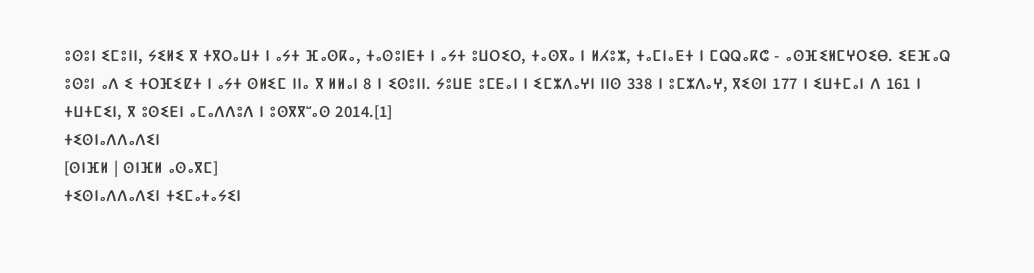ⵓⵙⵓⵏ ⵉⵎⵓⵏⵏ, ⵢⵉⵍⵉ ⴳ ⵜⴳⵔⴰⵡⵜ ⵏ ⴰⵢⵜ ⴼⴰⵙⴽⴰ, ⵜⴰⵙⵓⵏⴹⵜ ⵏ ⴰⵢⵜ ⵓⵡⵔⵉⵔ, ⵜⴰⵙⴳⴰ ⵏ ⵍⵃⵓⵣ, ⵜⴰⵎⵏⴰⴹⵜ ⵏ ⵎⵕⵕⴰⴽⵛ - ⴰⵙⴼⵉⵍⵎⵖⵔⵉⴱ. ⵉⴹⴼⴰⵕ ⵓⵙⵓⵏ ⴰⴷ ⵉ ⵜⵔⴼⵉⵇⵜ ⵏ ⴰⵢⵜ ⵙⵍⵉⵎ ⵏⵏⴰ ⴳ ⵍⵍⴰⵏ 8 ⵏ ⵉⵙⵓⵏⵏ. ⵢⵓⵡⴹ ⵓⵎⴹⴰⵏ ⵏ ⵉⵎⵣⴷⴰⵖⵏ ⵏⵏⵙ 338 ⵏ ⵓⵎⵣⴷⴰⵖ, ⴳⵉⵙⵏ 177 ⵏ ⵉⵡⵜⵎⴰⵏ ⴷ 161 ⵏ ⵜⵡⵜⵎⵉⵏ, ⴳ ⵓⵙⵉⴹⵏ ⴰⵎⴰⴷⴷⵓⴷ ⵏ ⵓⵙⴳⴳⵯⴰⵙ 2014.[1]
ⵜⵉⵙⵏⴰⴷⴷⴰⴷⵉⵏ
[ⵙⵏⴼⵍ | ⵙⵏⴼⵍ ⴰⵙⴰⴳⵎ]
ⵜⵉⵙⵏⴰⴷⴷⴰⴷⵉⵏ ⵜⵉⵎⴰⵜⴰⵢⵉⵏ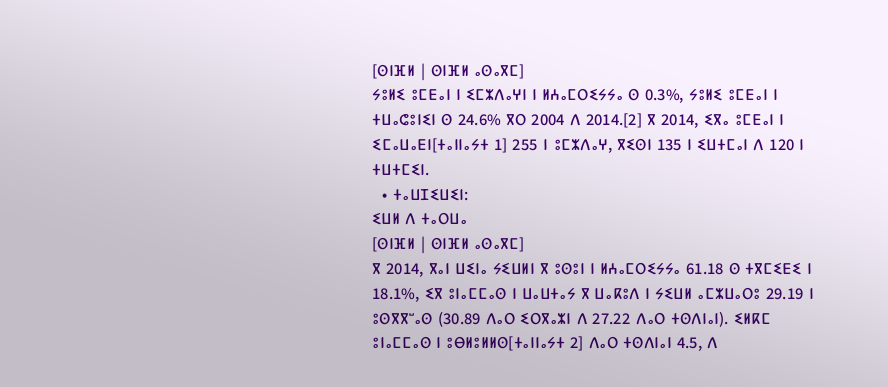[ⵙⵏⴼⵍ | ⵙⵏⴼⵍ ⴰⵙⴰⴳⵎ]
ⵢⵓⵍⵉ ⵓⵎⴹⴰⵏ ⵏ ⵉⵎⵣⴷⴰⵖⵏ ⵏ ⵍⵄⴰⵎⵔⵉⵢⵢⴰ ⵙ 0.3%, ⵢⵓⵍⵉ ⵓⵎⴹⴰⵏ ⵏ ⵜⵡⴰⵛⵓⵏⵉⵏ ⵙ 24.6% ⴳⵔ 2004 ⴷ 2014.[2] ⴳ 2014, ⵉⴳⴰ ⵓⵎⴹⴰⵏ ⵏ ⵉⵎⴰⵡⴰⴹⵏ[ⵜⴰⵏⵏⴰⵢⵜ 1] 255 ⵏ ⵓⵎⵣⴷⴰⵖ, ⴳⵉⵙⵏ 135 ⵏ ⵉⵡⵜⵎⴰⵏ ⴷ 120 ⵏ ⵜⵡⵜⵎⵉⵏ.
  • ⵜⴰⵡⵊⵉⵡⵉⵏ:
ⵉⵡⵍ ⴷ ⵜⴰⵔⵡⴰ
[ⵙⵏⴼⵍ | ⵙⵏⴼⵍ ⴰⵙⴰⴳⵎ]
ⴳ 2014, ⴳⴰⵏ ⵡⵉⵏⴰ ⵢⵉⵡⵍⵏ ⴳ ⵓⵙⵓⵏ ⵏ ⵍⵄⴰⵎⵔⵉⵢⵢⴰ 61.18 ⵙ ⵜⴳⵎⵉⴹⵉ ⵏ 18.1%, ⵉⴳ ⵓⵏⴰⵎⵎⴰⵙ ⵏ ⵡⴰⵡⵜⴰⵢ ⴳ ⵡⴰⴽⵓⴷ ⵏ ⵢⵉⵡⵍ ⴰⵎⵣⵡⴰⵔⵓ 29.19 ⵏ ⵓⵙⴳⴳⵯⴰⵙ (30.89 ⴷⴰⵔ ⵉⵔⴳⴰⵣⵏ ⴷ 27.22 ⴷⴰⵔ ⵜⵙⴷⵏⴰⵏ). ⵉⵍⴽⵎ ⵓⵏⴰⵎⵎⴰⵙ ⵏ ⵓⴱⵍⵓⵍⵍⵙ[ⵜⴰⵏⵏⴰⵢⵜ 2] ⴷⴰⵔ ⵜⵙⴷⵏⴰⵏ 4.5, ⴷ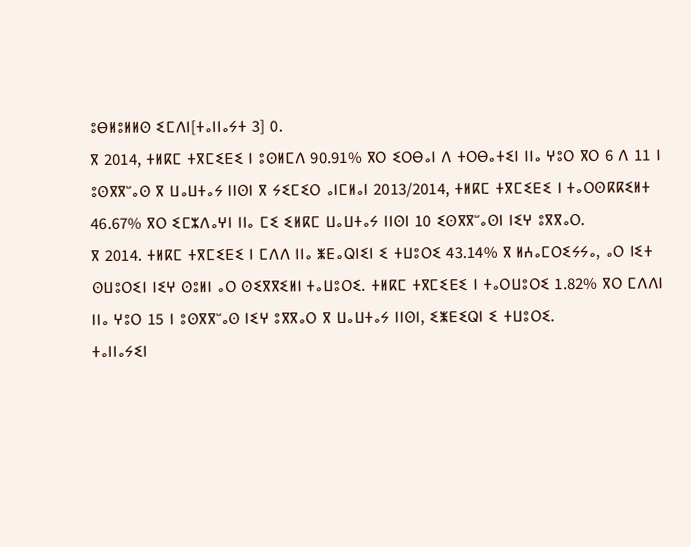ⵓⴱⵍⵓⵍⵍⵙ ⵉⵎⴷⵏ[ⵜⴰⵏⵏⴰⵢⵜ 3] 0.
ⴳ 2014, ⵜⵍⴽⵎ ⵜⴳⵎⵉⴹⵉ ⵏ ⵓⵙⵍⵎⴷ 90.91% ⴳⵔ ⵉⵔⴱⴰⵏ ⴷ ⵜⵔⴱⴰⵜⵉⵏ ⵏⵏⴰ ⵖⵓⵔ ⴳⵔ 6 ⴷ 11 ⵏ ⵓⵙⴳⴳⵯⴰⵙ ⴳ ⵡⴰⵡⵜⴰⵢ ⵏⵏⵙⵏ ⴳ ⵢⵉⵎⵉⵔ ⴰⵏⵎⵍⴰⵏ 2013/2014, ⵜⵍⴽⵎ ⵜⴳⵎⵉⴹⵉ ⵏ ⵜⴰⵔⵙⴽⴽⵉⵍⵜ 46.67% ⴳⵔ ⵉⵎⵣⴷⴰⵖⵏ ⵏⵏⴰ ⵎⵉ ⵉⵍⴽⵎ ⵡⴰⵡⵜⴰⵢ ⵏⵏⵙⵏ 10 ⵉⵙⴳⴳⵯⴰⵙⵏ ⵏⵉⵖ ⵓⴳⴳⴰⵔ.
ⴳ 2014. ⵜⵍⴽⵎ ⵜⴳⵎⵉⴹⵉ ⵏ ⵎⴷⴷ ⵏⵏⴰ ⵥⴹⴰⵕⵏⵉⵏ ⵉ ⵜⵡⵓⵔⵉ 43.14% ⴳ ⵍⵄⴰⵎⵔⵉⵢⵢⴰ, ⴰⵔ ⵏⵉⵜ ⵙⵡⵓⵔⵉⵏ ⵏⵉⵖ ⵙⵓⵍⵏ ⴰⵔ ⵙⵉⴳⴳⵉⵍⵏ ⵜⴰⵡⵓⵔⵉ. ⵜⵍⴽⵎ ⵜⴳⵎⵉⴹⵉ ⵏ ⵜⴰⵔⵡⵓⵔⵉ 1.82% ⴳⵔ ⵎⴷⴷⵏ ⵏⵏⴰ ⵖⵓⵔ 15 ⵏ ⵓⵙⴳⴳⵯⴰⵙ ⵏⵉⵖ ⵓⴳⴳⴰⵔ ⴳ ⵡⴰⵡⵜⴰⵢ ⵏⵏⵙⵏ, ⵉⵥⴹⵉⵕⵏ ⵉ ⵜⵡⵓⵔⵉ.
ⵜⴰⵏⵏⴰⵢⵉⵏ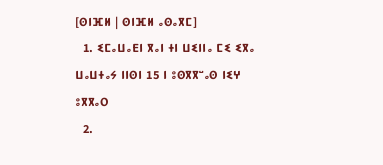[ⵙⵏⴼⵍ | ⵙⵏⴼⵍ ⴰⵙⴰⴳⵎ]
  1. ⵉⵎⴰⵡⴰⴹⵏ ⴳⴰⵏ ⵜⵏ ⵡⵉⵏⵏⴰ ⵎⵉ ⵉⴳⴰ ⵡⴰⵡⵜⴰⵢ ⵏⵏⵙⵏ 15 ⵏ ⵓⵙⴳⴳⵯⴰⵙ ⵏⵉⵖ ⵓⴳⴳⴰⵔ
  2.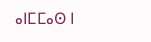ⴰⵏⵎⵎⴰⵙ ⵏ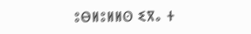ⵓⴱⵍⵓⵍⵍⵙ ⵉⴳⴰ ⵜ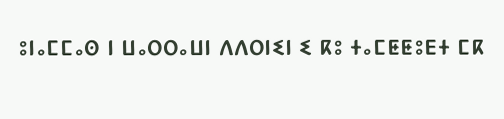ⵓⵏⴰⵎⵎⴰⵙ ⵏ ⵡⴰⵔⵔⴰⵡⵏ ⴷⴷⵔⵏⵉⵏ ⵉ ⴽⵓ ⵜⴰⵎⵟⵟⵓⴹⵜ ⵎⴽ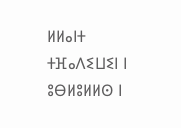ⵍⵍⴰⵏⵜ ⵜⴼⴰⴷⵉⵡⵉⵏ ⵏ ⵓⴱⵍⵓⵍⵍⵙ ⵏ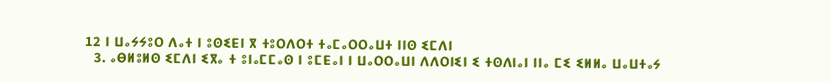12 ⵏ ⵡⴰⵢⵢⵓⵔ ⴷⴰⵜ ⵏ ⵓⵙⵉⴹⵏ ⴳ ⵜⵓⵔⴷⵔⵜ ⵜⴰⵎⴰⵔⵔⴰⵡⵜ ⵏⵏⵙ ⵉⵎⴷⵏ
  3. ⴰⴱⵍⵓⵍⵙ ⵉⵎⴷⵏ ⵉⴳⴰ ⵜ ⵓⵏⴰⵎⵎⴰⵙ ⵏ ⵓⵎⴹⴰⵏ ⵏ ⵡⴰⵔⵔⴰⵡⵏ ⴷⴷⵔⵏⵉⵏ ⵉ ⵜⵙⴷⵏⴰⵏ ⵏⵏⴰ ⵎⵉ ⵉⵍⵍⴰ ⵡⴰⵡⵜⴰⵢ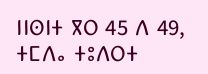ⵏⵏⵙⵏⵜ ⴳⵔ 45 ⴷ 49, ⵜⵎⴷⴰ ⵜⵓⴷⵔⵜ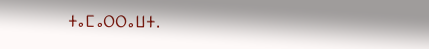ⵜⴰⵎⴰⵔⵔⴰⵡⵜ.